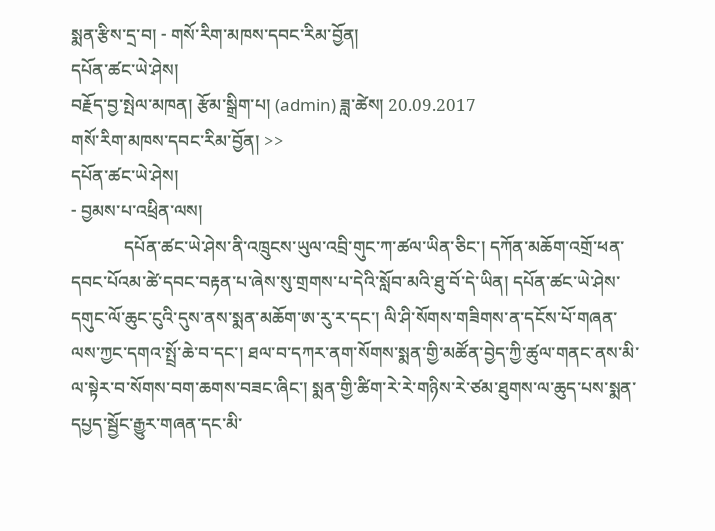སྨན་རྩིས་དྲ་བ། - གསོ་རིག་མཁས་དབང་རིམ་བྱོན།
དཔོན་ཚང་ཡེ་ཤེས།
བརྗོད་བྱ་སྤེལ་མཁན། རྩོམ་སྒྲིག་པ། (admin) ཟླ་ཚེས། 20.09.2017
གསོ་རིག་མཁས་དབང་རིམ་བྱོན། >>
དཔོན་ཚང་ཡེ་ཤེས།
- བྱམས་པ་འཕྲིན་ལས།
            དཔོན་ཚང་ཡེ་ཤེས་ནི་འཁྲུངས་ཡུལ་འབྲི་གུང་ཀ་ཚལ་ཡིན་ཅིང་། དཀོན་མཆོག་འགྲོ་ཕན་དབང་པོའམ་ཚེ་དབང་བརྟན་པ་ཞེས་སུ་གྲགས་པ་དེའི་སློབ་མའི་ཐུ་བོ་དེ་ཡིན། དཔོན་ཚང་ཡེ་ཤེས་དགུང་ལོ་ཆུང་ངུའི་དུས་ནས་སྨན་མཆོག་ཨ་རུ་ར་དང་། ལི་ཤི་སོགས་གཟིགས་ན་དངོས་པོ་གཞན་ལས་ཀྱང་དགའ་སྤྲོ་ཆེ་བ་དང་། ཐལ་བ་དཀར་ནག་སོགས་སྨན་གྱི་མཚོན་བྱེད་ཀྱི་ཚུལ་གནང་ནས་མི་ལ་སྟེར་བ་སོགས་བག་ཆགས་བཟང་ཞིང་། སྨན་གྱི་ཚིག་རེ་རེ་གཉིས་རེ་ཙམ་ཐུགས་ལ་ཆུད་པས་སྨན་དཔྱད་སྦྱོང་རྒྱུར་གཞན་དང་མི་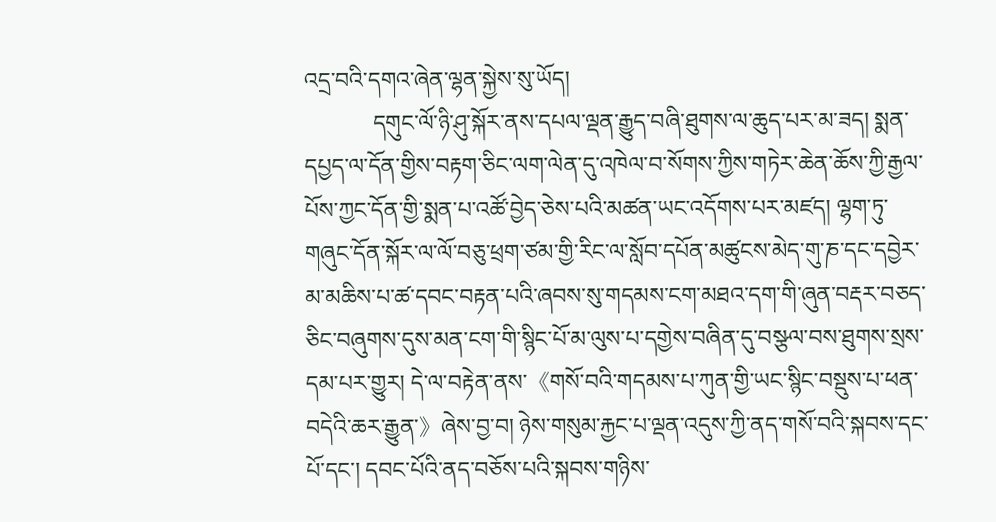འདྲ་བའི་དགའ་ཞེན་ལྷན་སྐྱེས་སུ་ཡོད།
            དགུང་ལོ་ཉི་ཤུ་སྐོར་ནས་དཔལ་ལྡན་རྒྱུད་བཞི་ཐུགས་ལ་ཆུད་པར་མ་ཟད། སྨན་དཔྱད་ལ་དོན་གྱིས་བརྟག་ཅིང་ལག་ལེན་དུ་འཁེལ་བ་སོགས་ཀྱིས་གཏེར་ཆེན་ཆོས་ཀྱི་རྒྱལ་པོས་ཀྱང་དོན་གྱི་སྨན་པ་འཚོ་བྱེད་ཅེས་པའི་མཚན་ཡང་འདོགས་པར་མཛད། ལྷག་ཏུ་གཞུང་དོན་སྐོར་ལ་ལོ་བཅུ་ཕྲག་ཙམ་གྱི་རིང་ལ་སློབ་དཔོན་མཚུངས་མེད་གུ་ཎ་དང་དབྱེར་མ་མཆིས་པ་ཚ་དབང་བརྟན་པའི་ཞབས་སུ་གདམས་ངག་མཐའ་དག་གི་ཞུན་བརྡར་བཅད་ཅིང་བཞུགས་དུས་མན་ངག་གི་སྙིང་པོ་མ་ལུས་པ་དགྱེས་བཞིན་དུ་བསྩལ་བས་ཐུགས་སྲས་དམ་པར་གྱུར། དེ་ལ་བརྟེན་ནས་《གསོ་བའི་གདམས་པ་ཀུན་གྱི་ཡང་སྙིང་བསྡུས་པ་ཕན་བདེའི་ཆར་རྒྱུན་》ཞེས་བྱ་བ། ཉེས་གསུམ་རྐྱང་པ་ལྡན་འདུས་ཀྱི་ནད་གསོ་བའི་སྐབས་དང་པོ་དང་། དབང་པོའི་ནད་བཅོས་པའི་སྐབས་གཉིས་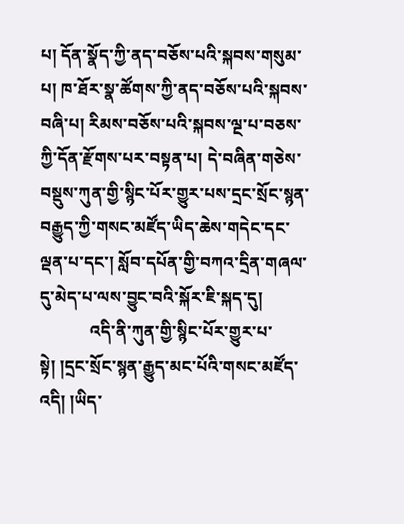པ། དོན་སྣོད་ཀྱི་ནད་བཅོས་པའི་སྐབས་གསུམ་པ། ཁ་ཐོར་སྣ་ཚོགས་ཀྱི་ནད་བཅོས་པའི་སྐབས་བཞི་པ། རིམས་བཅོས་པའི་སྐབས་ལྔ་པ་བཅས་ཀྱི་དོན་རྫོགས་པར་བསྟན་པ། དེ་བཞིན་གཅེས་བསྡུས་ཀུན་གྱི་སྙིང་པོར་གྱུར་པས་དྲང་སྲོང་སྙན་བརྒྱུད་ཀྱི་གསང་མཛོད་ཡིད་ཆེས་གདེང་དང་ལྡན་པ་དང་། སློབ་དཔོན་གྱི་བཀའ་དྲིན་གཞལ་དུ་མེད་པ་ལས་བྱུང་བའི་སྐོར་ཇི་སྐད་དུ།
            འདི་ནི་ཀུན་གྱི་སྙིང་པོར་གྱུར་པ་སྟེ། །དྲང་སྲོང་སྙན་རྒྱུད་མང་པོའི་གསང་མཛོད་འདི། །ཡིད་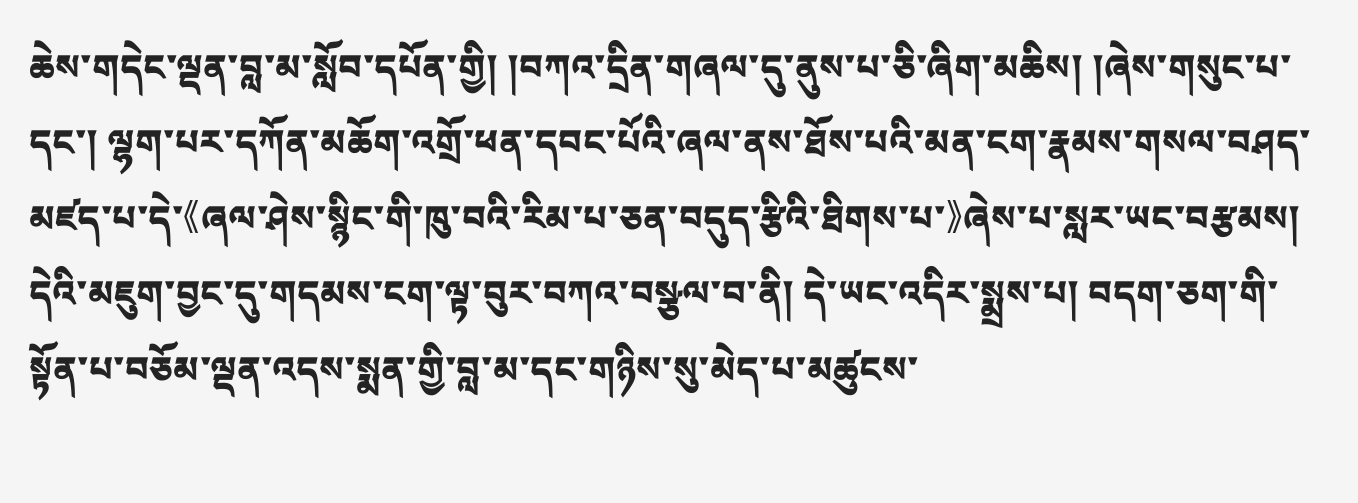ཆེས་གདེང་ལྡན་བླ་མ་སློབ་དཔོན་གྱི། །བཀའ་དྲིན་གཞལ་དུ་ནུས་པ་ཅི་ཞིག་མཆིས། །ཞེས་གསུང་པ་དང་། ལྷག་པར་དཀོན་མཆོག་འགྲོ་ཕན་དབང་པོའི་ཞལ་ནས་ཐོས་པའི་མན་ངག་རྣམས་གསལ་བཤད་མཛད་པ་དེ་《ཞལ་ཤེས་སྙིང་གི་ཁུ་བའི་རིམ་པ་ཅན་བདུད་རྩིའི་ཐིགས་པ་》ཞེས་པ་སླར་ཡང་བརྩམས། དེའི་མཇུག་བྱང་དུ་གདམས་ངག་ལྟ་བུར་བཀའ་བསྩལ་བ་ནི། དེ་ཡང་འདིར་སྨྲས་པ། བདག་ཅག་གི་སྟོན་པ་བཅོམ་ལྡན་འདས་སྨན་གྱི་བླ་མ་དང་གཉིས་སུ་མེད་པ་མཚུངས་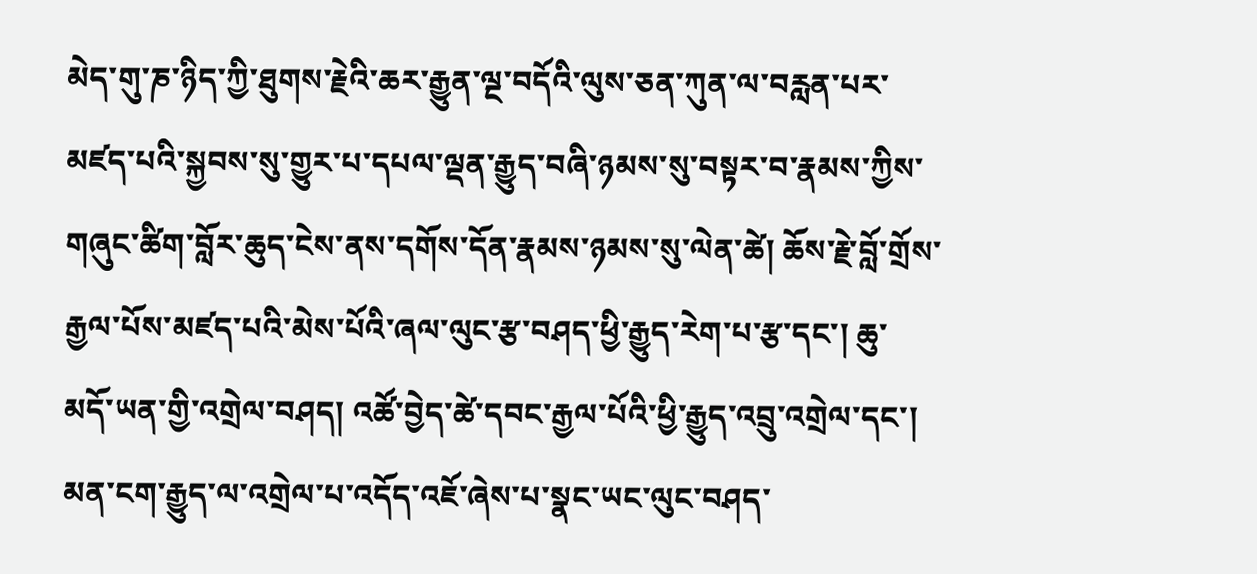མེད་གུ་ཎ་ཉིད་ཀྱི་ཐུགས་རྗེའི་ཆར་རྒྱུན་ལྔ་བདོའི་ལུས་ཅན་ཀུན་ལ་བརླན་པར་མཛད་པའི་སྐྱབས་སུ་གྱུར་པ་དཔལ་ལྡན་རྒྱུད་བཞི་ཉམས་སུ་བསྟར་བ་རྣམས་ཀྱིས་གཞུང་ཚིག་བློར་ཆུད་ངེས་ནས་དགོས་དོན་རྣམས་ཉམས་སུ་ལེན་ཚེ། ཆོས་རྗེ་བློ་གྲོས་རྒྱལ་པོས་མཛད་པའི་མེས་པོའི་ཞལ་ལུང་རྩ་བཤད་ཕྱི་རྒྱུད་རེག་པ་རྩ་དང་། ཆུ་མདོ་ཡན་གྱི་འགྲེལ་བཤད། འཚོ་བྱེད་ཚེ་དབང་རྒྱལ་པོའི་ཕྱི་རྒྱུད་འབྲུ་འགྲེལ་དང་། མན་ངག་རྒྱུད་ལ་འགྲེལ་པ་འདོད་འཇོ་ཞེས་པ་སྣང་ཡང་ལུང་བཤད་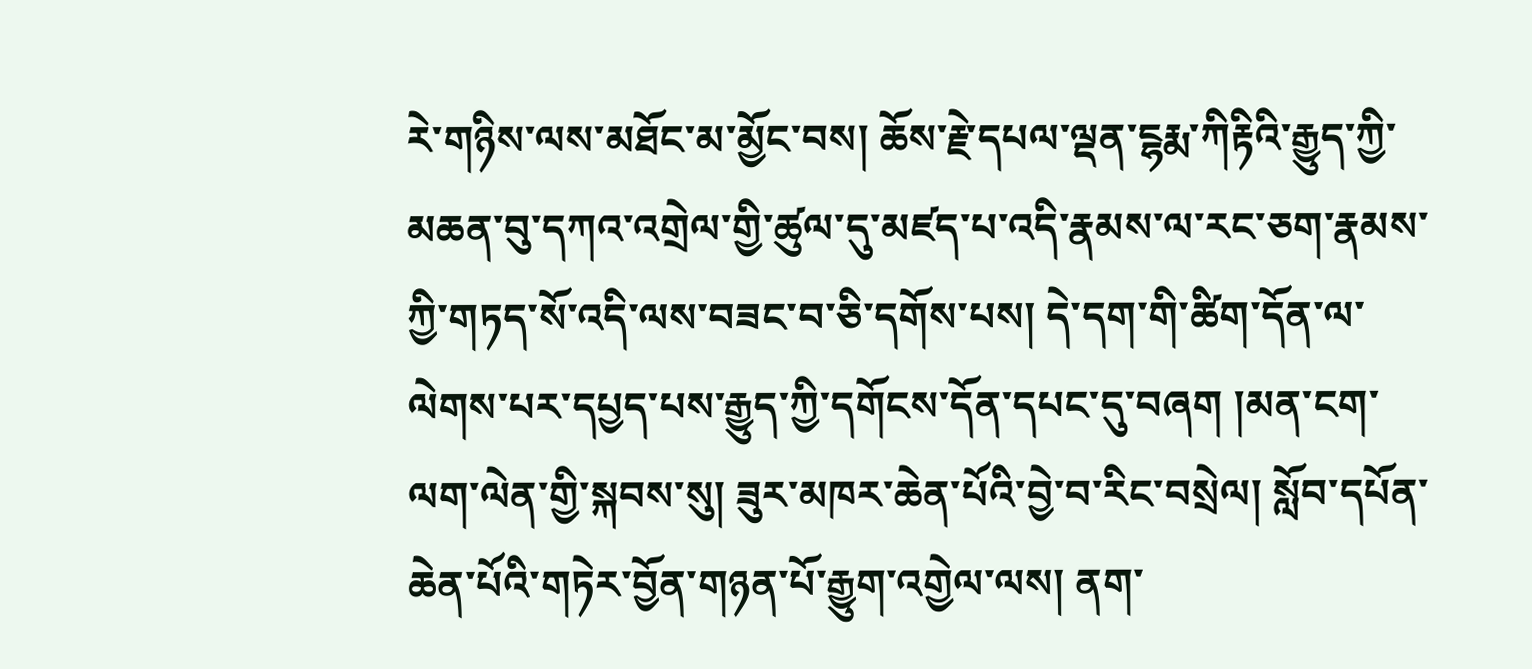རེ་གཉིས་ལས་མཐོང་མ་མྱོང་བས། ཆོས་རྗེ་དཔལ་ལྡན་ངྷརྨ་ཀིརྟིའི་རྒྱུད་ཀྱི་མཆན་བུ་དཀའ་འགྲེལ་གྱི་ཚུལ་དུ་མཛད་པ་འདི་རྣམས་ལ་རང་ཅག་རྣམས་ཀྱི་གཏད་སོ་འདི་ལས་བཟང་བ་ཅི་དགོས་པས། དེ་དག་གི་ཚིག་དོན་ལ་ལེགས་པར་དཔྱད་པས་རྒྱུད་ཀྱི་དགོངས་དོན་དཔང་དུ་བཞག །མན་ངག་ལག་ལེན་གྱི་སྐབས་སུ། ཟུར་མཁར་ཆེན་པོའི་བྱེ་བ་རིང་བསྲེལ། སློབ་དཔོན་ཆེན་པོའི་གཏེར་བྱོན་གཉན་པོ་རྒྱུག་འགྱེལ་ལས། ནག་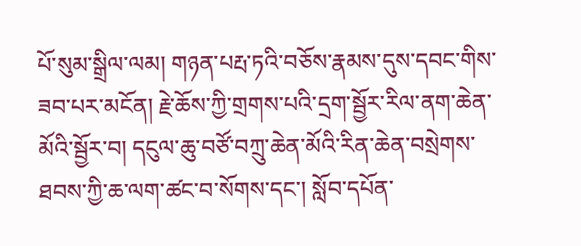པོ་སུམ་སྒྲིལ་ལམ། གཉན་པརྤ་ཏའི་བཅོས་རྣམས་དུས་དབང་གིས་ཟབ་པར་མངོན། རྗེ་ཆོས་ཀྱི་གྲགས་པའི་དྲག་སྦྱོར་རིལ་ནག་ཆེན་མོའི་སྦྱོར་བ། དངུལ་ཆུ་བཙོ་བཀྲུ་ཆེན་མོའི་རིན་ཆེན་བསྲེགས་ཐབས་ཀྱི་ཆ་ལག་ཚང་བ་སོགས་དང་། སློབ་དཔོན་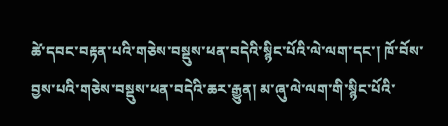ཚེ་དབང་བརྟན་པའི་གཅེས་བསྡུས་ཕན་བདེའི་སྙིང་པོའི་ལེ་ལག་དང་། ཁོ་བོས་བྱས་པའི་གཅེས་བསྡུས་ཕན་བདེའི་ཆར་རྒྱུན། མ་ཞུ་ལེ་ལག་གི་སྙིང་པོའི་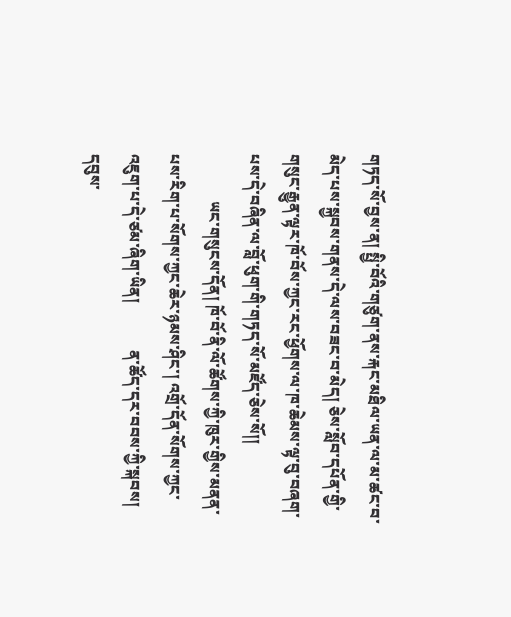གཏད་སོ་བྱས་ན། སྤྱི་བོའི་གཙུག་ནས་རྐང་མཐིལ་ཡན་ལ་མ་ཚང་བ་མེད་པས་སྐྱབས་གནས་དེ་ལས་བཟང་བ་མེད། ཅེས་སློབ་དཔོན་གྱི་གསུང་རྒྱུན་ལྟར་ཁོ་བོས་ཀྱང་རང་ཕྱོགས་ལ་ཁ་ཆེམས་ལྟ་བུ་བཞག་པས་དེ་བཞིན་ལ་བློ་ཕུག་གི་གཏད་སོ་མཛོད་ཅེས་སོ།།
            ཡང་གསུངས་དོན། ཁོ་བོ་ནི་ལོ་ཚོགས་ཀྱི་ཁུར་གྱིས་མནན་པས་རིག་པ་སོགས་ཀྱང་ཆེར་ཉམས་ཤིང་། འགྲོ་དོན་སོགས་ཀྱང་འཇུག་པ་དེ་ཙམ་ཞིག་ཡིན།            ན་ཚོད་དར་བབས་ཀྱི་སྐབས། དབུས་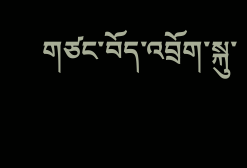གཙང་བོད་འབྲོག་སྐུ་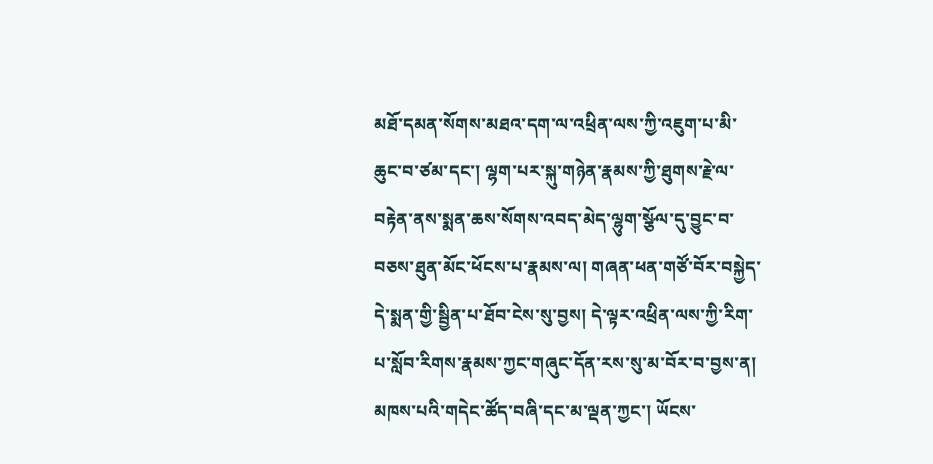མཐོ་དམན་སོགས་མཐའ་དག་ལ་འཕྲིན་ལས་ཀྱི་འཇུག་པ་མི་ཆུང་བ་ཙམ་དང་། ལྷག་པར་སྐུ་གཉེན་རྣམས་ཀྱི་ཐུགས་རྗེ་ལ་བརྟེན་ནས་སྨན་ཆས་སོགས་འབད་མེད་ལྷུག་སྩོལ་དུ་བྱུང་བ་བཅས་ཐུན་མོང་ཕོངས་པ་རྣམས་ལ། གཞན་ཕན་གཙོ་བོར་བསྐྱེད་དེ་སྨན་གྱི་སྦྱིན་པ་ཐོབ་ངེས་སུ་བྱས། དེ་ལྟར་འཕྲིན་ལས་ཀྱི་རིག་པ་སློབ་རིགས་རྣམས་ཀྱང་གཞུང་དོན་རས་སུ་མ་བོར་བ་བྱས་ན། མཁས་པའི་གདེང་ཚོད་བཞི་དང་མ་ལྡན་ཀྱང་། ཡོངས་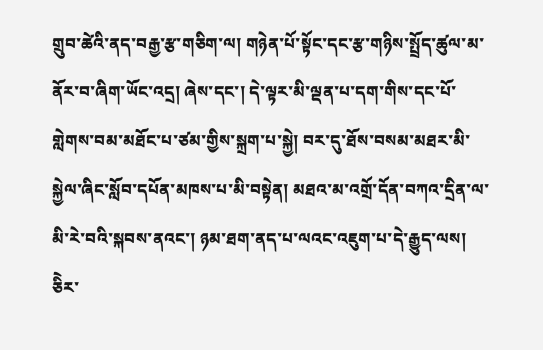གྲུབ་ཚེའི་ནད་བརྒྱ་རྩ་གཅིག་ལ། གཉེན་པོ་སྟོང་དང་རྩ་གཉིས་སྤྲོད་ཚུལ་མ་ནོར་བ་ཞིག་ཡོང་འདྲ། ཞེས་དང་། དེ་ལྟར་མི་ལྡན་པ་དག་གིས་དང་པོ་གླེགས་བམ་མཐོང་པ་ཙམ་གྱིས་སྐྲག་པ་སྐྱེ། བར་དུ་ཐོས་བསམ་མཐར་མི་སྐྱེལ་ཞིང་སློབ་དཔོན་མཁས་པ་མི་བསྟེན། མཐའ་མ་འགྲོ་དོན་བཀའ་དྲིན་ལ་མི་རེ་བའི་སྐབས་ནའང་། ཉམ་ཐག་ནད་པ་ལའང་འཇུག་པ་དེ་རྒྱུད་ལས། ཅིེར་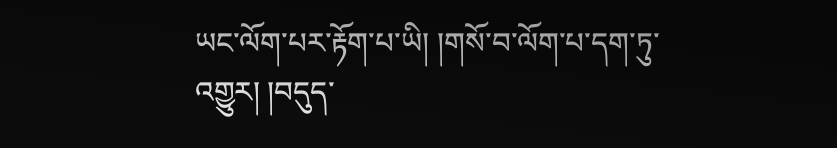ཡང་ལོག་པར་རྟོག་པ་ཡི། །གསོ་བ་ལོག་པ་དག་ཏུ་འགྱུར། །བདུད་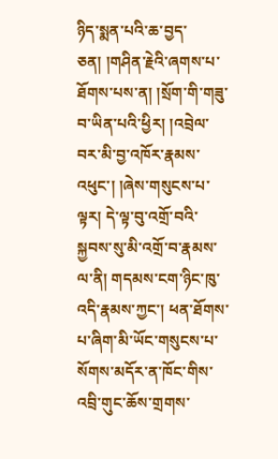ཉིད་སྨན་པའི་ཆ་བྱད་ཅན། །གཤིན་རྗེའི་ཞགས་པ་ཐོགས་པས་ན། །སྲོག་གི་གཟུ་བ་ཡིན་པའི་ཕྱིར། །འབྲེལ་བར་མི་བྱ་འཁོར་རྣམས་འཕུང་། །ཞེས་གསུངས་པ་ལྟར། དེ་ལྟ་བུ་འགྲོ་བའི་སྐྱབས་སུ་མི་འགྲོ་བ་རྣམས་ལ་ནི། གདམས་ངག་ཉིང་ཁུ་འདི་རྣམས་ཀྱང་། ཕན་ཐོགས་པ་ཞིག་མི་ཡོང་གསུངས་པ་སོགས་མདོར་ན་ཁོང་གིས་འབྲི་གུང་ཆོས་གྲགས་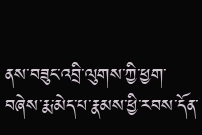ནས་བཟུང་འབྲི་ལུགས་ཀྱི་ཕྱག་བཞེས་རྨ་མེད་པ་རྣམས་ཕྱི་རབས་དོན་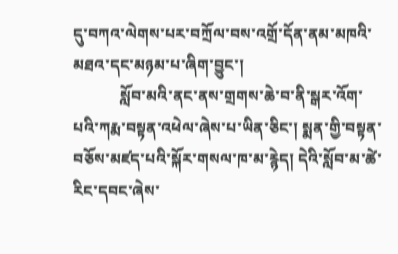དུ་བཀའ་ལེགས་པར་བཀྲོལ་བས་འགྲོ་དོན་ནམ་མཁའི་མཐའ་དང་མཉམ་པ་ཞིག་བྱུང་།
            སློབ་མའི་ནང་ནས་གྲགས་ཆེ་བ་ནི་སྒར་འོག་པའི་ཀརྨ་བསྟན་འཕེལ་ཞེས་པ་ཡིན་ཅིང་། སྨན་གྱི་བསྟན་བཅོས་མཛད་པའི་སྐོར་གསལ་ཁ་མ་རྙེད། དེའི་སློབ་མ་ཚེ་རིང་དབང་ཞེས་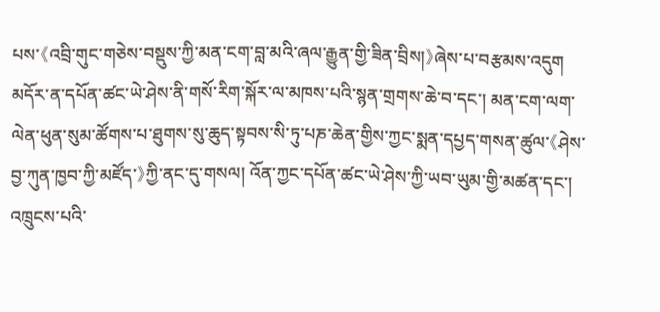པས་《འབྲི་གུང་གཅེས་བསྡུས་ཀྱི་མན་ངག་བླ་མའི་ཞལ་རྒྱུན་གྱི་ཟིན་བྲིས།》ཞེས་པ་བརྩམས་འདུག མདོར་ན་དཔོན་ཚང་ཡེ་ཤེས་ནི་གསོ་རིག་སྐོར་ལ་མཁས་པའི་སྙན་གྲགས་ཆེ་བ་དང་། མན་ངག་ལག་ལེན་ཕུན་སུམ་ཚོགས་པ་ཐུགས་སུ་ཆུད་སྟབས་སི་ཏུ་པཎ་ཆེན་གྱིས་ཀྱང་སྨན་དཔྱད་གསན་ཚུལ་《ཤེས་བྱ་ཀུན་ཁྱབ་ཀྱི་མཛོད་》ཀྱི་ནང་དུ་གསལ། འོན་ཀྱང་དཔོན་ཚང་ཡེ་ཤེས་ཀྱི་ཡབ་ཡུམ་གྱི་མཚན་དང་། འཁྲུངས་པའི་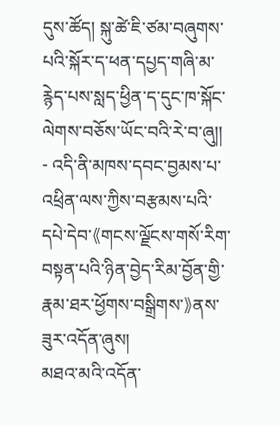དུས་ཚོད། སྐུ་ཚེ་ཇི་ཙམ་བཞུགས་པའི་སྐོར་ད་ཕན་དཔྱད་གཞི་མ་རྙེད་པས་སླད་ཕྱིན་ད་དུང་ཁ་སྐོང་ལེགས་བཅོས་ཡོང་བའི་རེ་བ་ཞུ།།
- འདི་ནི་མཁས་དབང་བྱམས་པ་འཕྲིན་ལས་ཀྱིས་བརྩམས་པའི་དཔེ་དེབ་《གངས་ལྗོངས་གསོ་རིག་བསྟན་པའི་ཉིན་བྱེད་རིམ་བྱོན་གྱི་རྣམ་ཐར་ཕྱོགས་བསྒྲིགས་》ནས་ཟུར་འདོན་ཞུས།
མཐའ་མའི་འདོན་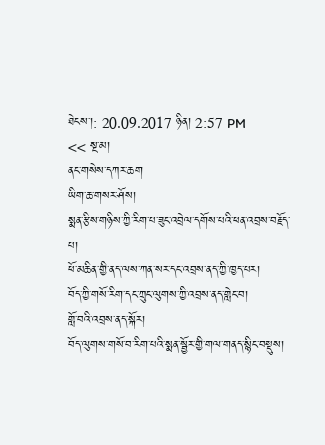ཐེངས་།: 20.09.2017 ཉིན། 2:57 PM
<< སྔ་མ།
ནང་གསེས་དཀར་ཆག
ཡིག་ཆ་གསར་ཤོས།
སྨན་རྩིས་གཉིས་ཀྱི་རིག་པ་ཟུང་འབྲེལ་དགོས་པའི་ཕན་འབྲས་བརྗོད་པ།
ཕོ་མཆིན་གྱི་ནད་ལས་ཀན་སར་དང་འབྲས་ནད་ཀྱི་ཁྱད་པར།
བོད་ཀྱི་གསོ་རིག་དང་ཀྲུང་ལུགས་ཀྱི་འབྲས་ནད་གླེང་བ།
གློ་བའི་འབྲས་ནད་སྐོར།
བོད་ལུགས་གསོ་བ་རིག་པའི་སྨན་སྦྱོར་གྱི་གལ་གནད་སྙིང་བསྡུས།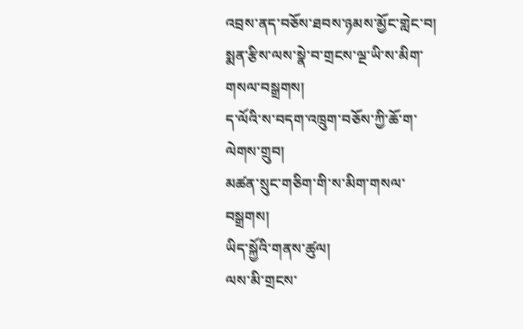འབྲས་ནད་བཅོས་ཐབས་ཉམས་མྱོང་གླེང་བ།
སྨན་རྩིས་ལས་སྣེ་བ་གྲངས་ལྔ་ཡི་ས་མིག་གསལ་བསྒྲགས།
ད་ལོའི་ས་བདག་འཁྲུག་བཅོས་ཀྱི་ཆོ་ག་ལེགས་གྲུབ།
མཚན་སྲུང་གཅིག་གི་ས་མིག་གསལ་བསྒྲགས།
ཡིད་སྐྱོའི་གནས་ཚུལ།
ལས་མི་གྲངས་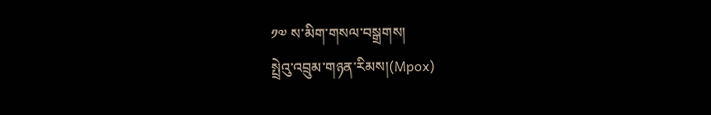༡༧ ས་མིག་གསལ་བསྒྲགས།
སྤྲེའུ་འབྲུམ་གཉན་རིམས།(Mpox)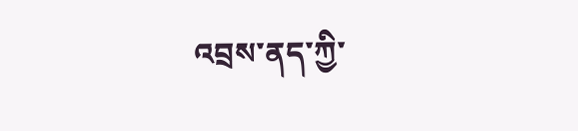འབྲས་ནད་ཀྱི་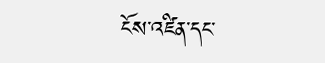ངོས་འཛིན་དང་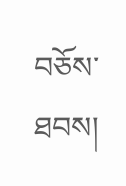བཅོས་ཐབས།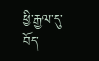ཕྱི་རྒྱལ་དུ་བོད་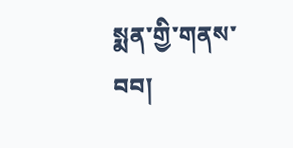སྨན་གྱི་གནས་བབ།